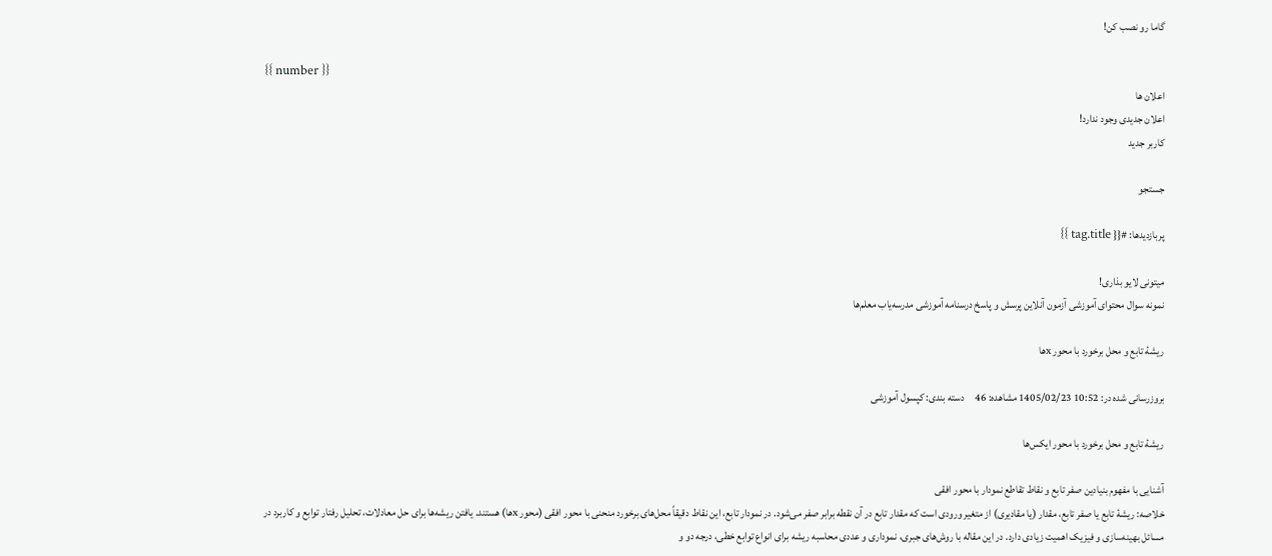گاما رو نصب کن!

{{ number }}
اعلان ها
اعلان جدیدی وجود ندارد!
کاربر جدید

جستجو

پربازدیدها: #{{ tag.title }}

میتونی لایو بذاری!
نمونه سوال محتوای آموزشی آزمون آنلاین پرسش و پاسخ درسنامه آموزشی مدرسه‌یاب معلم‌ها

ریشهٔ تابع و محل برخورد با محور xها

بروزرسانی شده در: 10:52 1405/02/23 مشاهده: 46     دسته بندی: کپسول آموزشی

ریشهٔ تابع و محل برخورد با محور ایکس‌ها

آشنایی با مفهوم بنیادین صفر تابع و نقاط تقاطع نمودار با محور افقی
خلاصه: ریشهٔ تابع یا صفر تابع، مقدار (یا مقادیری) از متغیر ورودی است که مقدار تابع در آن نقطه برابر صفر می‌شود. در نمودار تابع، این نقاط دقیقاً محل‌های برخورد منحنی با محور افقی (محور xها) هستند. یافتن ریشه‌ها برای حل معادلات، تحلیل رفتار توابع و کاربرد در مسائل بهینه‌سازی و فیزیک اهمیت زیادی دارد. در این مقاله با روش‌های جبری، نموداری و عددی محاسبه ریشه برای انواع توابع خطی، درجه دو و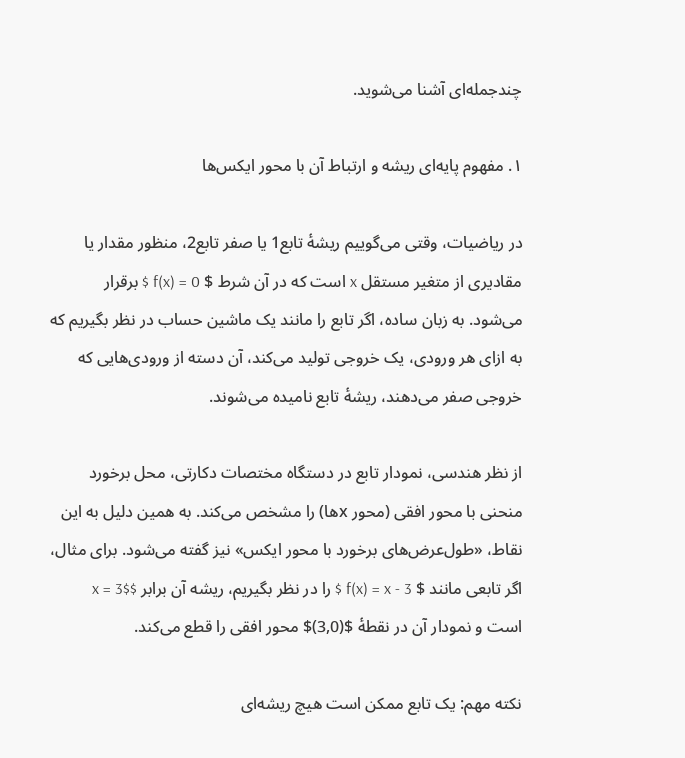چندجمله‌ای آشنا می‌شوید.

۱. مفهوم پایه‌ای ریشه و ارتباط آن با محور ایکس‌ها

در ریاضیات، وقتی می‌گوییم ریشهٔ تابع1 یا صفر تابع2، منظور مقدار یا مقادیری از متغیر مستقل x است که در آن شرط $ f(x) = 0 $ برقرار می‌شود. به زبان ساده، اگر تابع را مانند یک ماشین حساب در نظر بگیریم که به ازای هر ورودی، یک خروجی تولید می‌کند، آن دسته از ورودی‌هایی که خروجی صفر می‌دهند، ریشهٔ تابع نامیده می‌شوند.

از نظر هندسی، نمودار تابع در دستگاه مختصات دکارتی، محل برخورد منحنی با محور افقی (محور xها) را مشخص می‌کند. به همین دلیل به این نقاط، «طول‌عرض‌های برخورد با محور ایکس» نیز گفته می‌شود. برای مثال، اگر تابعی مانند $ f(x) = x - 3 $ را در نظر بگیریم، ریشه آن برابر $x = 3$ است و نمودار آن در نقطهٔ $(3,0)$ محور افقی را قطع می‌کند.

نکته مهم: یک تابع ممکن است هیچ ریشه‌ای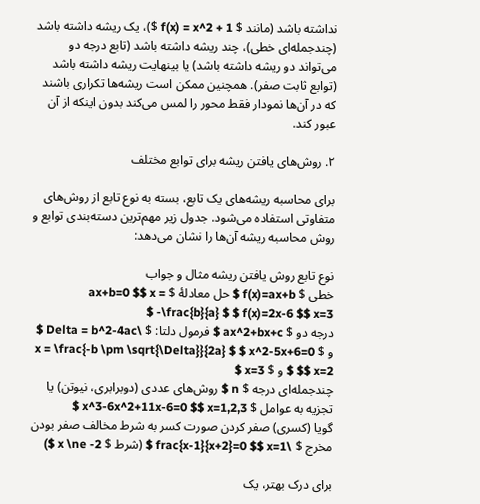نداشته باشد (مانند $ f(x) = x^2 + 1 $)، یک ریشه داشته باشد (چندجمله‌ای خطی)، چند ریشه داشته باشد (تابع درجه دو می‌تواند دو ریشه داشته باشد) یا بینهایت ریشه داشته باشد (توابع ثابت صفر). همچنین ممکن است ریشه‌ها تکراری باشند که در آن‌ها نمودار فقط محور را لمس می‌کند بدون اینکه از آن عبور کند.

۲. روش‌های یافتن ریشه برای توابع مختلف

برای محاسبه ریشه‌های یک تابع، بسته به نوع تابع از روش‌های متفاوتی استفاده می‌شود. جدول زیر مهم‌ترین دسته‌بندی توابع و روش محاسبه ریشه آن‌ها را نشان می‌دهد:

نوع تابع روش یافتن ریشه مثال و جواب
خطی $ f(x)=ax+b $ حل معادلهٔ $ ax+b=0 $$ x = -\frac{b}{a} $ $ f(x)=2x-6 $$ x=3 $
درجه دو $ ax^2+bx+c $ فرمول دلتا: $ \Delta = b^2-4ac $ و $ x = \frac{-b \pm \sqrt{\Delta}}{2a} $ $ x^2-5x+6=0 $$ x=2 $ و $ x=3 $
چندجمله‌ای درجه $ n $ روش‌های عددی (دوبرابری، نیوتن) یا تجزیه به عوامل $ x^3-6x^2+11x-6=0 $$ x=1,2,3 $
گویا (کسری) صفر کردن صورت کسر به شرط مخالف صفر بودن مخرج $ \frac{x-1}{x+2}=0 $$ x=1 $ (شرط $ x \ne -2 $)

برای درک بهتر، یک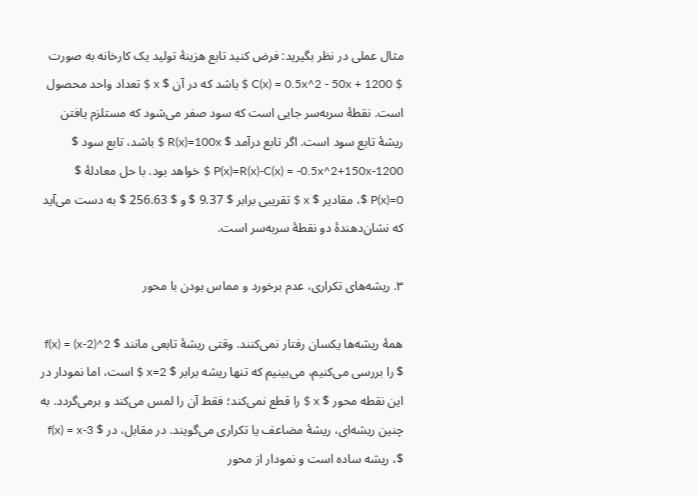مثال عملی در نظر بگیرید: فرض کنید تابع هزینهٔ تولید یک کارخانه به صورت $ C(x) = 0.5x^2 - 50x + 1200 $ باشد که در آن $ x $ تعداد واحد محصول است. نقطهٔ سربه‌سر جایی است که سود صفر می‌شود که مستلزم یافتن ریشهٔ تابع سود است. اگر تابع درآمد $ R(x)=100x $ باشد، تابع سود $ P(x)=R(x)-C(x) = -0.5x^2+150x-1200 $ خواهد بود. با حل معادلهٔ $ P(x)=0 $، مقادیر $ x $ تقریبی برابر $ 9.37 $ و $ 256.63 $ به دست می‌آید که نشان‌دهندهٔ دو نقطهٔ سربه‌سر است.

۳. ریشه‌های تکراری، عدم برخورد و مماس بودن با محور

همهٔ ریشه‌ها یکسان رفتار نمی‌کنند. وقتی ریشهٔ تابعی مانند $ f(x) = (x-2)^2 $ را بررسی می‌کنیم، می‌بینیم که تنها ریشه برابر $ x=2 $ است، اما نمودار در این نقطه محور $ x $ را قطع نمی‌کند؛ فقط آن را لمس می‌کند و برمی‌گردد. به چنین ریشه‌ای، ریشهٔ مضاعف یا تکراری می‌گویند. در مقابل، در $ f(x) = x-3 $، ریشه ساده است و نمودار از محور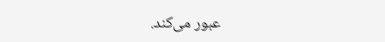عبور می‌کند.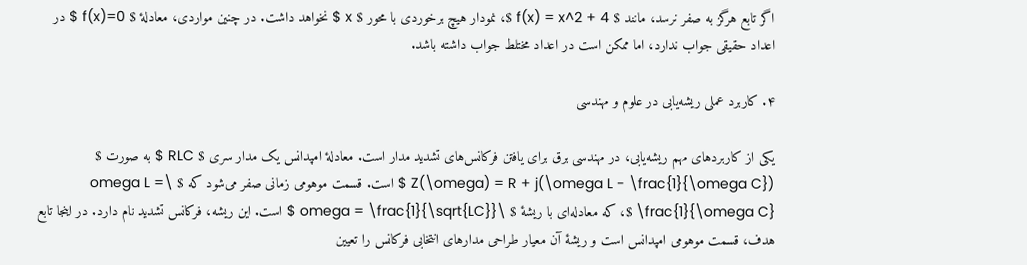اگر تابع هرگز به صفر نرسد، مانند $ f(x) = x^2 + 4 $، نمودار هیچ برخوردی با محور $ x $ نخواهد داشت. در چنین مواردی، معادلهٔ $ f(x)=0 $ در اعداد حقیقی جواب ندارد، اما ممکن است در اعداد مختلط جواب داشته باشد.

۴. کاربرد عملی ریشه‌یابی در علوم و مهندسی

یکی از کاربردهای مهم ریشه‌یابی، در مهندسی برق برای یافتن فرکانس‌های تشدید مدار است. معادلهٔ امپدانس یک مدار سری $ RLC $ به صورت $ Z(\omega) = R + j(\omega L - \frac{1}{\omega C}) $ است. قسمت موهومی زمانی صفر می‌شود که $ \omega L = \frac{1}{\omega C} $، که معادله‌ای با ریشهٔ $ \omega = \frac{1}{\sqrt{LC}} $ است. این ریشه، فرکانس تشدید نام دارد. در اینجا تابع هدف، قسمت موهومی امپدانس است و ریشهٔ آن معیار طراحی مدارهای انتخابی فرکانس را تعیین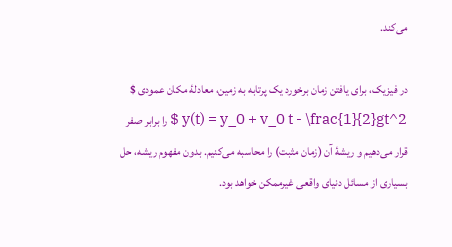می‌کند.

در فیزیک، برای یافتن زمان برخورد یک پرتابه به زمین، معادلهٔ مکان عمودی $ y(t) = y_0 + v_0 t - \frac{1}{2}gt^2 $ را برابر صفر قرار می‌دهیم و ریشهٔ آن (زمان مثبت) را محاسبه می‌کنیم. بدون مفهوم ریشه، حل بسیاری از مسائل دنیای واقعی غیرممکن خواهد بود.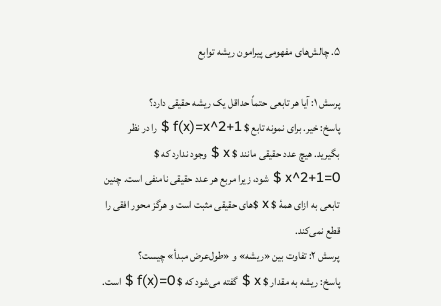۵. چالش‌های مفهومی پیرامون ریشه توابع

پرسش ۱: آیا هر تابعی حتماً حداقل یک ریشه حقیقی دارد؟
پاسخ: خیر. برای نمونه تابع $ f(x)=x^2+1 $ را در نظر بگیرید. هیچ عدد حقیقی مانند $ x $ وجود ندارد که $ x^2+1=0 $ شود، زیرا مربع هر عدد حقیقی نامنفی است. چنین تابعی به ازای همهٔ $ x $های حقیقی مثبت است و هرگز محور افقی را قطع نمی‌کند.
پرسش ۲: تفاوت بین «ریشه» و «طول‌عرض مبدأ» چیست؟
پاسخ: ریشه به مقدار $ x $ گفته می‌شود که $ f(x)=0 $ است.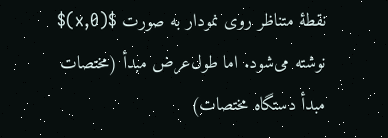نقطهٔ متناظر روی نمودار به صورت $(x,0)$ نوشته می‌شود. اما طول‌عرض مبدأ (مختصات مبدأ دستگاه مختصات)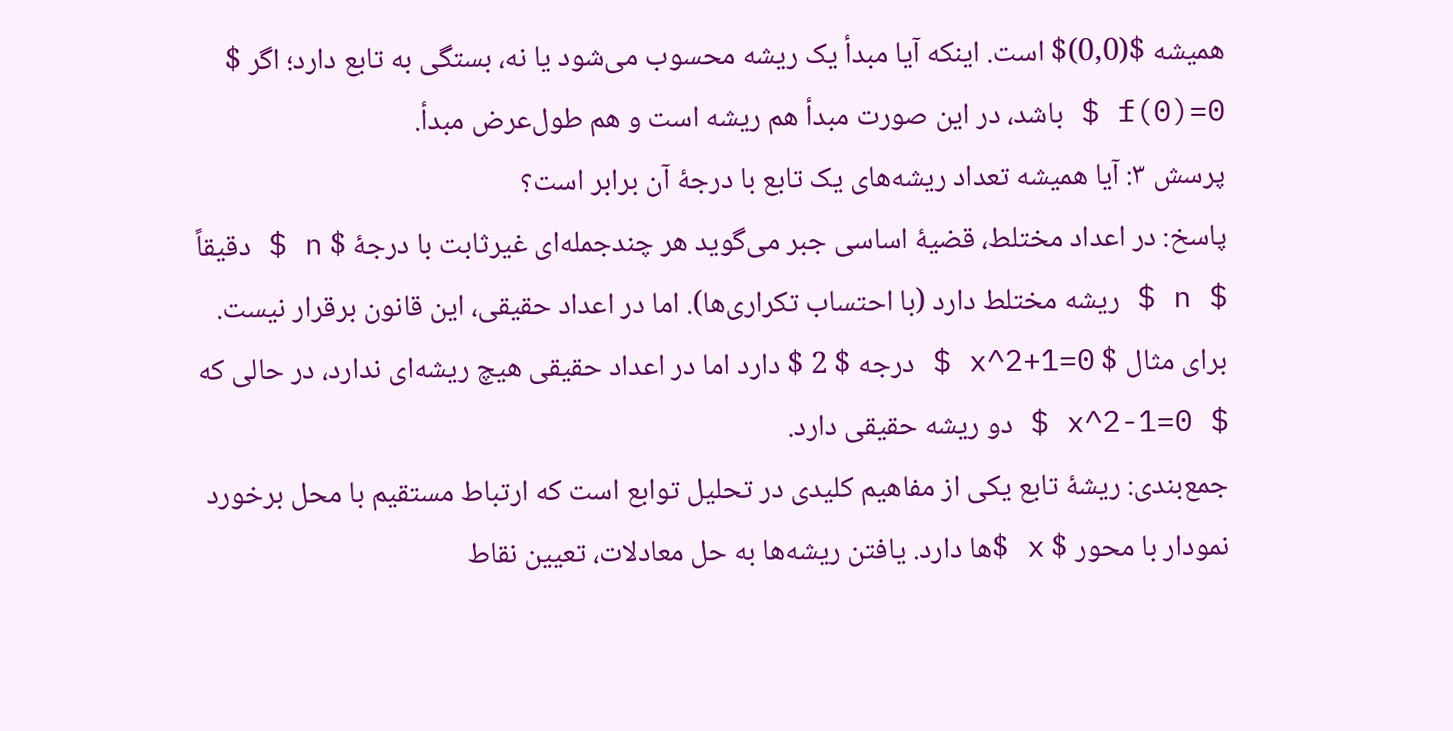همیشه $(0,0)$ است. اینکه آیا مبدأ یک ریشه محسوب می‌شود یا نه، بستگی به تابع دارد؛ اگر $ f(0)=0 $ باشد، در این صورت مبدأ هم ریشه است و هم طول‌عرض مبدأ.
پرسش ۳: آیا همیشه تعداد ریشه‌های یک تابع با درجهٔ آن برابر است؟
پاسخ: در اعداد مختلط، قضیهٔ اساسی جبر می‌گوید هر چندجمله‌ای غیرثابت با درجهٔ $ n $ دقیقاً $ n $ ریشه مختلط دارد (با احتساب تکراری‌ها). اما در اعداد حقیقی، این قانون برقرار نیست. برای مثال $ x^2+1=0 $ درجه $ 2 $ دارد اما در اعداد حقیقی هیچ ریشه‌ای ندارد، در حالی که $ x^2-1=0 $ دو ریشه حقیقی دارد.
جمع‌بندی: ریشهٔ تابع یکی از مفاهیم کلیدی در تحلیل توابع است که ارتباط مستقیم با محل برخورد نمودار با محور $ x $ها دارد. یافتن ریشه‌ها به حل معادلات، تعیین نقاط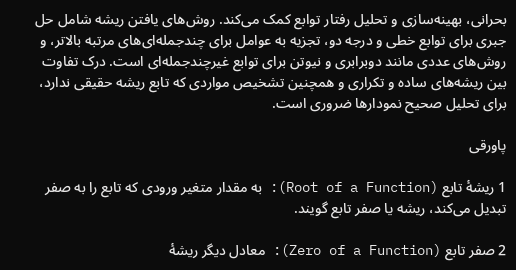بحرانی، بهینه‌سازی و تحلیل رفتار توابع کمک می‌کند. روش‌های یافتن ریشه شامل حل جبری برای توابع خطی و درجه دو، تجزیه به عوامل برای چندجمله‌ای‌های مرتبه بالاتر، و روش‌های عددی مانند دوبرابری و نیوتن برای توابع غیرچندجمله‌ای است. درک تفاوت بین ریشه‌های ساده و تکراری و همچنین تشخیص مواردی که تابع ریشه حقیقی ندارد، برای تحلیل صحیح نمودارها ضروری است.

پاورقی

1 ریشهٔ تابع (Root of a Function): به مقدار متغیر ورودی که تابع را به صفر تبدیل می‌کند، ریشه یا صفر تابع گویند.

2 صفر تابع (Zero of a Function): معادل دیگر ریشهٔ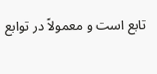تابع است و معمولاً در توابع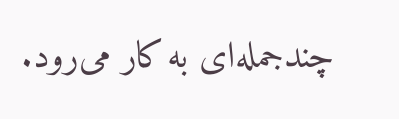چندجمله‌ای به کار می‌رود.